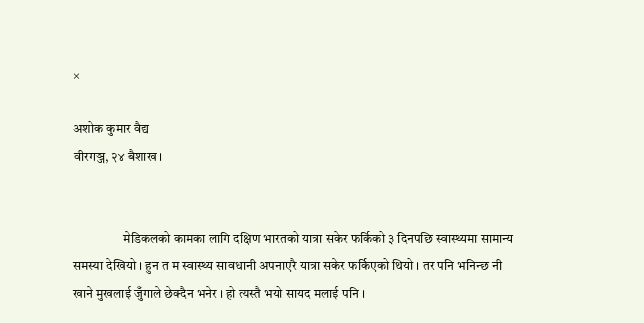×

अशोक कुमार वैद्य
वीरगञ्ज, २४ बैशाख ।


                   मेडिकलको कामका लागि दक्षिण भारतको यात्रा सकेर फर्किको ३ दिनपछि स्वास्थ्यमा सामान्य समस्या देखियो । हुन त म स्वास्थ्य सावधानी अपनाएरै यात्रा सकेर फर्किएको थियो । तर पनि भनिन्छ नी खाने मुखलाई जुँगाले छेक्दैन भनेर । हो त्यस्तै भयो सायद मलाई पनि ।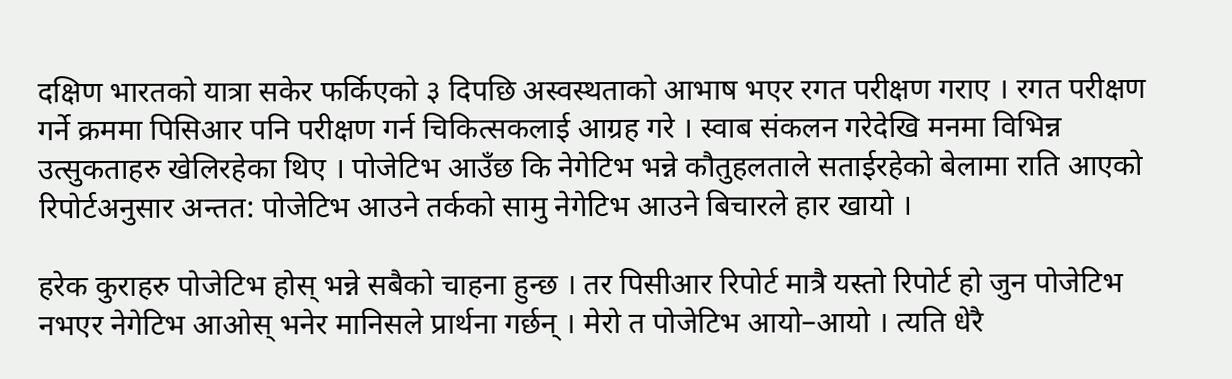दक्षिण भारतको यात्रा सकेर फर्किएको ३ दिपछि अस्वस्थताको आभाष भएर रगत परीक्षण गराए । रगत परीक्षण गर्ने क्रममा पिसिआर पनि परीक्षण गर्न चिकित्सकलाई आग्रह गरे । स्वाब संकलन गरेदेखि मनमा विभिन्न उत्सुकताहरु खेलिरहेका थिए । पोजेटिभ आउँछ कि नेगेटिभ भन्ने कौतुहलताले सताईरहेको बेलामा राति आएको रिपोर्टअनुसार अन्तत: पोजेटिभ आउने तर्कको सामु नेगेटिभ आउने बिचारले हार खायो ।

हरेक कुराहरु पोजेटिभ होस् भन्ने सबैको चाहना हुन्छ । तर पिसीआर रिपोर्ट मात्रै यस्तो रिपोर्ट हो जुन पोजेटिभ नभएर नेगेटिभ आओस् भनेर मानिसले प्रार्थना गर्छन् । मेरो त पोजेटिभ आयो–आयो । त्यति धेरै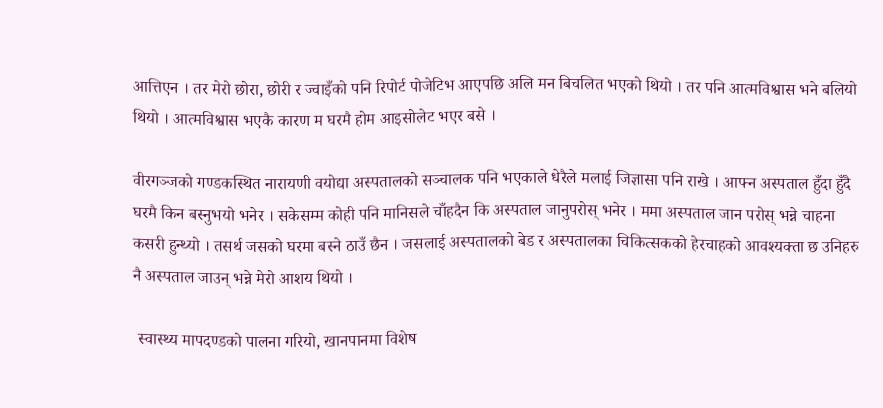आत्तिएन । तर मेरो छोरा, छोरी र ज्वाइँको पनि रिपोर्ट पोजेटिभ आएपछि अलि मन बिचलित भएको थियो । तर पनि आत्मविश्वास भने बलियो थियो । आत्मविश्वास भएकै कारण म घरमै होम आइसोलेट भएर बसे ।

वीरगञ्जको गण्डकस्थित नारायणी वयोद्या अस्पतालको सञ्चालक पनि भएकाले धेरैले मलाई जिज्ञासा पनि राखे । आफ्न अस्पताल हुँदा हुँदै घरमै किन बस्नुभयो भनेर । सकेसम्म कोही पनि मानिसले चाँहदैन कि अस्पताल जानुपरोस् भनेर । ममा अस्पताल जान परोस् भन्ने चाहना कसरी हुन्थ्यो । तसर्थ जसको घरमा बस्ने ठाउँ छैन । जसलाई अस्पतालको बेड र अस्पतालका चिकित्सकको हेरचाहको आवश्यक्ता छ उनिहरु नै अस्पताल जाउन् भन्ने मेरो आशय थियो ।

 स्वास्थ्य मापदण्डको पालना गरियो, खानपानमा विशेष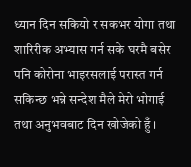ध्यान दिन सकियो र सकभर योगा तथा शारिरीक अभ्यास गर्न सके घरमै बसेर पनि कोरोना भाइरसलाई परास्त गर्न सकिन्छ भन्ने सन्देश मैले मेरो भोगाई तथा अनुभवबाट दिन खोजेको हुँ ।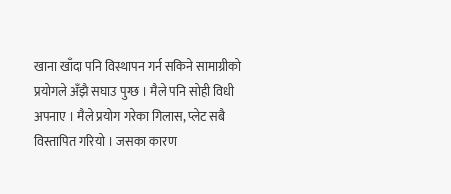खाना खाँदा पनि विस्थापन गर्न सकिने सामाग्रीको प्रयोगले अँझै सघाउ पुग्छ । मैले पनि सोही विधी अपनाए । मैले प्रयोग गरेका गिलास, प्लेट सबै विस्तापित गरियो । जसका कारण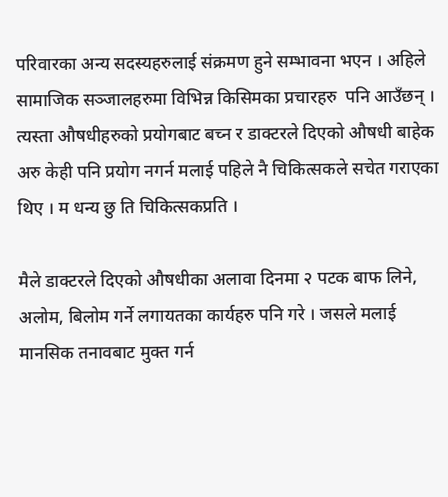परिवारका अन्य सदस्यहरुलाई संक्रमण हुने सम्भावना भएन । अहिले सामाजिक सञ्जालहरुमा विभिन्न किसिमका प्रचारहरु  पनि आउँछन् । त्यस्ता औषधीहरुको प्रयोगबाट बच्न र डाक्टरले दिएको औषधी बाहेक अरु केही पनि प्रयोग नगर्न मलाई पहिले नै चिकित्सकले सचेत गराएका थिए । म धन्य छु ति चिकित्सकप्रति ।

मैले डाक्टरले दिएको औषधीका अलावा दिनमा २ पटक बाफ लिने, अलोम, बिलोम गर्ने लगायतका कार्यहरु पनि गरे । जसले मलाई मानसिक तनावबाट मुक्त गर्न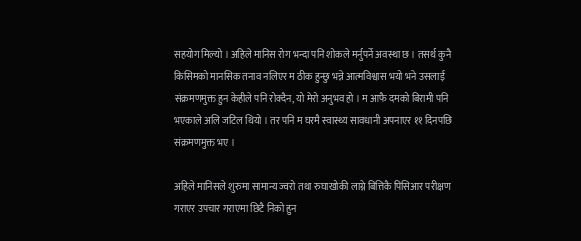सहयोग मिल्यो । अहिले मानिस रोग भन्दा पनि शोकले मर्नुपर्ने अवस्था छ । तसर्थ कुनै किसिमको मानसिक तनाव नलिएर म ठीक हुन्छु भन्ने आत्मविश्वास भयो भने उसलाई संक्रमणमुक्त हुन केहीले पनि रोक्दैन, यो मेरो अनुभव हो । म आफै दमको बिरामी पनि भएकाले अलि जटिल थियो । तर पनि म घरमै स्वास्थ्य सावधानी अपनाएर ११ दिनपछि संक्रमणमुक्त भए ।

अहिले मानिसले शुरुमा सामान्य ज्वरो तथा रुघाखोकी लाग्ने बित्तिकै पिसिआर परीक्षण गराएर उपचार गराएमा छिटै निको हुन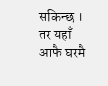सकिन्छ । तर यहाँ आफै घरमै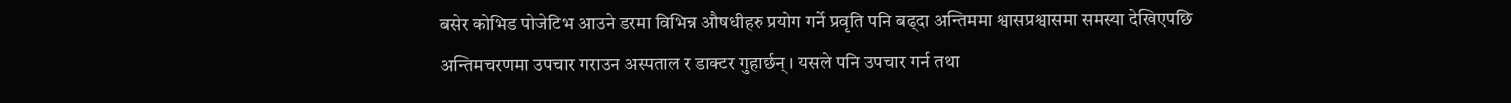बसेर कोभिड पोजेटिभ आउने डरमा विभिन्न औषधीहरु प्रयोग गर्ने प्रवृति पनि बढ्दा अन्तिममा श्वासप्रश्वासमा समस्या देखिएपछि अन्तिमचरणमा उपचार गराउन अस्पताल र डाक्टर गुहार्छन् । यसले पनि उपचार गर्न तथा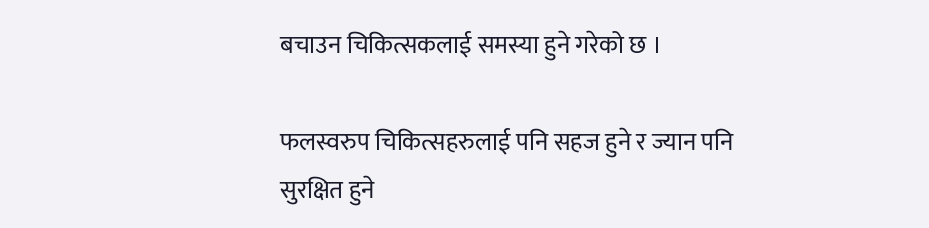बचाउन चिकित्सकलाई समस्या हुने गरेको छ ।

फलस्वरुप चिकित्सहरुलाई पनि सहज हुने र ज्यान पनि सुरक्षित हुने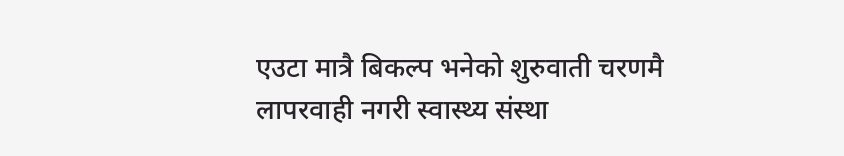एउटा मात्रै बिकल्प भनेको शुरुवाती चरणमै लापरवाही नगरी स्वास्थ्य संस्था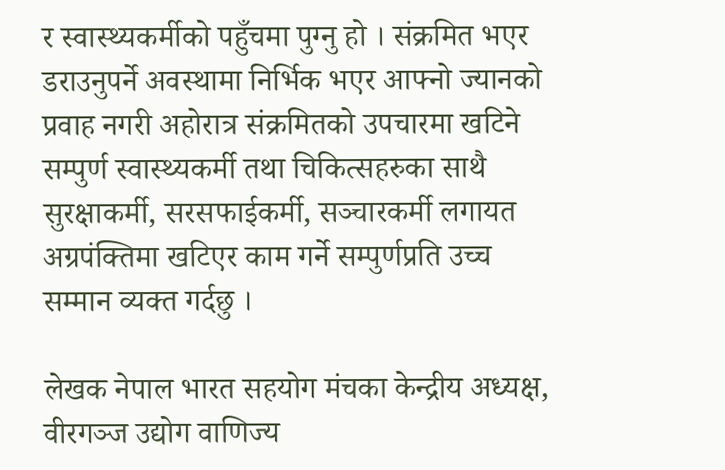र स्वास्थ्यकर्मीको पहुँचमा पुग्नु हो । संक्रमित भएर डराउनुपर्ने अवस्थामा निर्भिक भएर आफ्नो ज्यानको प्रवाह नगरी अहोरात्र संक्रमितको उपचारमा खटिने सम्पुर्ण स्वास्थ्यकर्मी तथा चिकित्सहरुका साथै सुरक्षाकर्मी, सरसफाईकर्मी, सञ्चारकर्मी लगायत अग्रपंक्तिमा खटिएर काम गर्ने सम्पुर्णप्रति उच्च सम्मान व्यक्त गर्दछु ।

लेखक नेपाल भारत सहयोग मंचका केन्द्रीय अध्यक्ष,  वीरगञ्ज उद्योग वाणिज्य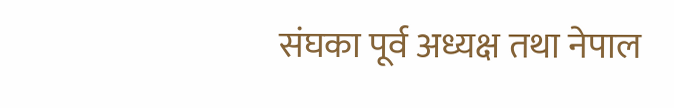संघका पूर्व अध्यक्ष तथा नेपाल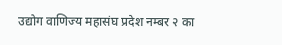उद्योग वाणिज्य महासंघ प्रदेश नम्बर २ का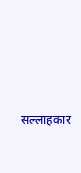सल्लाहकार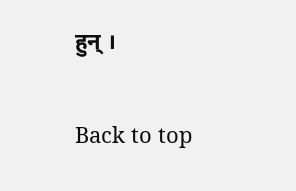हुन् ।


Back to top